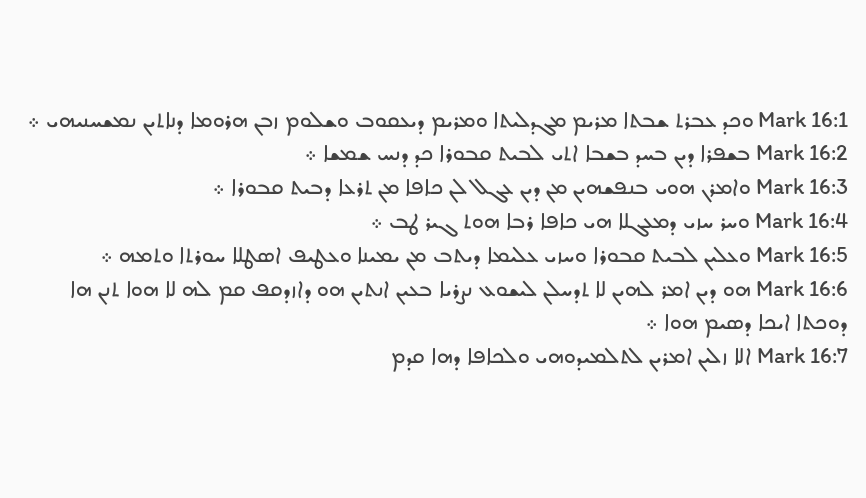Mark 16:1 ܘܟܕ ܥܒܪܬ ܫܒܬܐ ܡܪܝܡ ܡܓܕܠܝܬܐ ܘܡܪܝܡ ܕܝܥܩܘܒ ܘܫܠܘܡ ܙܒܢ ܗܪܘܡܐ ܕܢܐܬܝܢ ܢܡܫܚܢܝܗܝ ܀
Mark 16:2 ܒܫܦܪܐ ܕܝܢ ܒܚܕ ܒܫܒܐ ܐܬܝ ܠܒܝܬ ܩܒܘܪܐ ܟܕ ܕܢܚ ܫܡܫܐ ܀
Mark 16:3 ܘܐܡܪܢ ܗܘܝ ܒܢܦܫܗܝܢ ܡܢ ܕܝܢ ܥܓܠ ܠܢ ܟܐܦܐ ܡܢ ܬܪܥܐ ܕܒܝܬ ܩܒܘܪܐ ܀
Mark 16:4 ܘܚܪ ܚܙܝ ܕܡܥܓܠܐ ܗܝ ܟܐܦܐ ܪܒܐ ܗܘܬ ܓܝܪ ܛܒ ܀
Mark 16:5 ܘܥܠܝܢ ܠܒܝܬ ܩܒܘܪܐ ܘܚܙܝ ܥܠܝܡܐ ܕܝܬܒ ܡܢ ܝܡܝܢܐ ܘܥܛܝܦ ܐܤܛܠܐ ܚܘܪܬܐ ܘܬܡܗ ܀
Mark 16:6 ܗܘ ܕܝܢ ܐܡܪ ܠܗܝܢ ܠܐ ܬܕܚܠܢ ܠܝܫܘܥ ܢܨܪܝܐ ܒܥܝܢ ܐܢܬܝܢ ܗܘ ܕܐܙܕܩܦ ܩܡ ܠܗ ܠܐ ܗܘܐ ܬܢܢ ܗܐ ܕܘܟܬܐ ܐܝܟܐ ܕܤܝܡ ܗܘܐ ܀
Mark 16:7 ܐܠܐ ܙܠܝܢ ܐܡܪܝܢ ܠܬܠܡܝܕܘܗܝ ܘܠܟܐܦܐ ܕܗܐ ܩܕܡ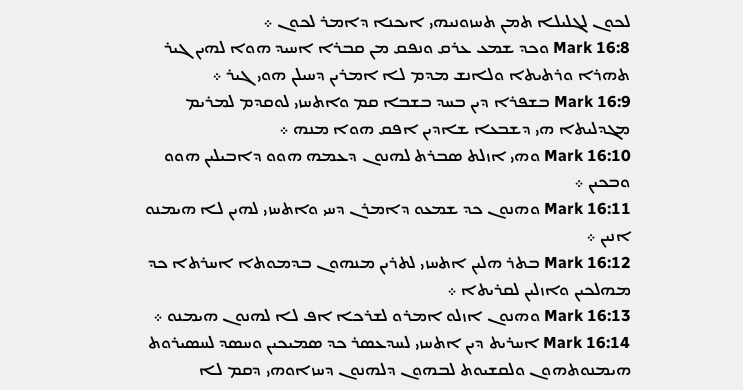ܠܟܘܢ ܠܓܠܝܠܐ ܬܡܢ ܬܚܙܘܢܝܗܝ ܐܝܟܢܐ ܕܐܡܪ ܠܟܘܢ ܀
Mark 16:8 ܘܟܕ ܫܡܥ ܥܪܩ ܘܢܦܩ ܡܢ ܩܒܪܐ ܐܚܝܕ ܗܘܐ ܠܗܝܢ ܓܝܪ ܬܗܪܐ ܘܪܬܝܬܐ ܘܠܐܢܫ ܡܕܡ ܠܐ ܐܡܪܝܢ ܕܚܝܠܢ ܗܘܝ ܓܝܪ ܀
Mark 16:9 ܒܫܦܪܐ ܕܝܢ ܒܚܕ ܒܫܒܐ ܩܡ ܘܐܬܚܙܝ ܠܘܩܕܡ ܠܡܪܝܡ ܡܓܕܠܝܬܐ ܗܝ ܕܫܒܥܐ ܫܐܕܝܢ ܐܦܩ ܗܘܐ ܡܢܗ ܀
Mark 16:10 ܘܗܝ ܐܙܠܬ ܤܒܪܬ ܠܗܢܘܢ ܕܥܡܗ ܗܘܘ ܕܐܒܝܠܝܢ ܗܘܘ ܘܒܟܝܢ ܀
Mark 16:11 ܘܗܢܘܢ ܟܕ ܫܡܥܘ ܕܐܡܪܢ ܕܚܝ ܘܐܬܚܙܝ ܠܗܝܢ ܠܐ ܗܝܡܢܘ ܐܢܝܢ ܀
Mark 16:12 ܒܬܪ ܗܠܝܢ ܐܬܚܙܝ ܠܬܪܝܢ ܡܢܗܘܢ ܒܕܡܘܬܐ ܐܚܪܬܐ ܟܕ ܡܗܠܟܝܢ ܘܐܙܠܝܢ ܠܩܪܝܬܐ ܀
Mark 16:13 ܘܗܢܘܢ ܐܙܠܘ ܐܡܪܘ ܠܫܪܟܐ ܐܦ ܠܐ ܠܗܢܘܢ ܗܝܡܢܘ ܀
Mark 16:14 ܐܚܪܝܬ ܕܝܢ ܐܬܚܙܝ ܠܚܕܥܤܪ ܟܕ ܤܡܝܟܝܢ ܘܚܤܕ ܠܚܤܝܪܘܬ ܗܝܡܢܘܬܗܘܢ ܘܠܩܫܝܘܬ ܠܒܗܘܢ ܕܠܗܢܘܢ ܕܚܙܐܘܗܝ ܕܩܡ ܠܐ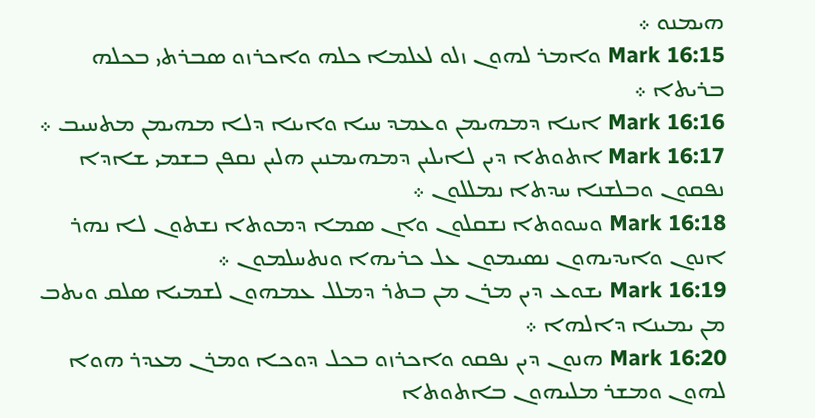ܗܝܡܢܘ ܀
Mark 16:15 ܘܐܡܪ ܠܗܘܢ ܙܠܘ ܠܥܠܡܐ ܟܠܗ ܘܐܟܪܙܘ ܤܒܪܬܝ ܒܟܠܗ ܒܪܝܬܐ ܀
Mark 16:16 ܐܝܢܐ ܕܡܗܝܡܢ ܘܥܡܕ ܚܝܐ ܘܐܝܢܐ ܕܠܐ ܡܗܝܡܢ ܡܬܚܝܒ ܀
Mark 16:17 ܐܬܘܬܐ ܕܝܢ ܠܐܝܠܝܢ ܕܡܗܝܡܢܝܢ ܗܠܝܢ ܢܩܦܢ ܒܫܡܝ ܫܐܕܐ ܢܦܩܘܢ ܘܒܠܫܢܐ ܚܕܬܐ ܢܡܠܠܘܢ ܀
Mark 16:18 ܘܚܘܘܬܐ ܢܫܩܠܘܢ ܘܐܢ ܤܡܐ ܕܡܘܬܐ ܢܫܬܘܢ ܠܐ ܢܗܪ ܐܢܘܢ ܘܐܝܕܝܗܘܢ ܢܤܝܡܘܢ ܥܠ ܟܪܝܗܐ ܘܢܬܚܠܡܘܢ ܀
Mark 16:19 ܝܫܘܥ ܕܝܢ ܡܪܢ ܡܢ ܒܬܪ ܕܡܠܠ ܥܡܗܘܢ ܠܫܡܝܐ ܤܠܩ ܘܝܬܒ ܡܢ ܝܡܝܢܐ ܕܐܠܗܐ ܀
Mark 16:20 ܗܢܘܢ ܕܝܢ ܢܦܩܘ ܘܐܟܪܙܘ ܒܟܠ ܕܘܟܐ ܘܡܪܢ ܡܥܕܪ ܗܘܐ ܠܗܘܢ ܘܡܫܪ ܡܠܝܗܘܢ ܒܐܬܘܬܐ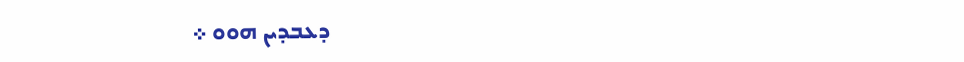ܕܥܒܕܝܢ ܗܘܘ ܀